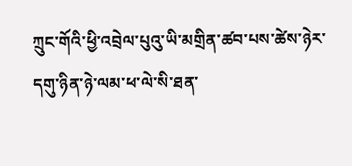ཀྲུང་གོའི་ཕྱི་འབྲེལ་པུའུ་ཡི་མགྲིན་ཚབ་པས་ཚེས་ཉེར་དགུ་ཉིན་ཉེ་ལམ་ཕ་ལེ་སི་ཐན་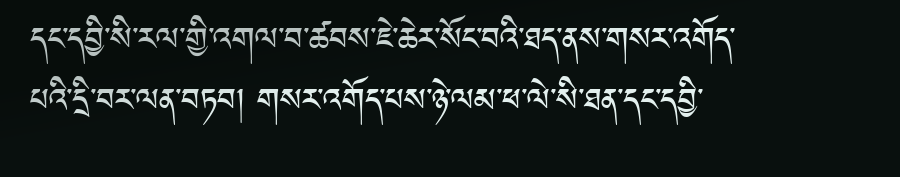དང་དབྱི་སི་རལ་གྱི་འགལ་བ་ཚབས་ཇེ་ཆེར་སོང་བའི་ཐད་ནས་གསར་འགོད་པའི་དྲི་བར་ལན་བཏབ། གསར་འགོད་པས་ཉེ་ལམ་ཕ་ལེ་སི་ཐན་དང་དབྱི་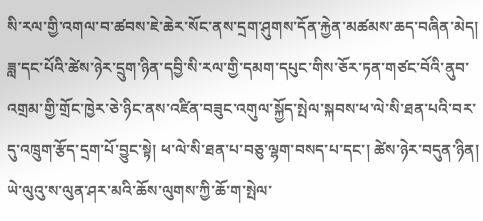སི་རལ་གྱི་འགལ་བ་ཚབས་ཇེ་ཆེར་སོང་ནས་དྲག་ཤུགས་དོན་རྐྱེན་མཚམས་ཆད་བཞིན་མེད། ཟླ་དང་པོའི་ཚེས་ཉེར་དྲུག་ཉིན་དབྱི་སི་རལ་གྱི་དམག་དཔུང་གིས་ཅོར་ཏན་གཙང་བོའི་ནུབ་འགྲམ་གྱི་གྲོང་ཁྱེར་ཅེ་ཉིང་ནས་འཛིན་བཟུང་འགུལ་སྐྱོད་སྤེལ་སྐབས་ཕ་ལེ་སི་ཐན་པའི་བར་དུ་འཁྲུག་རྩོད་དྲག་པོ་བྱུང་སྟེ། ཕ་ལེ་སི་ཐན་པ་བཅུ་ལྷག་བསད་པ་དང་། ཚེས་ཉེར་བདུན་ཉིན། ཡེ་ལུའུ་ས་ལུན་ཤར་མའི་ཆོས་ལུགས་ཀྱི་ཆོ་ག་སྤེལ་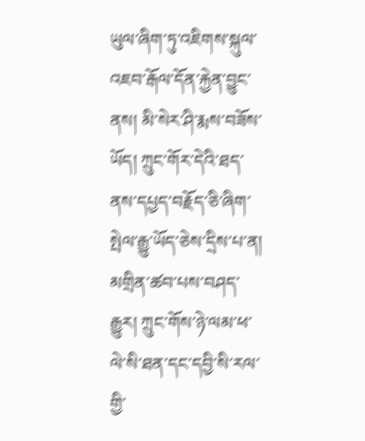ཡུལ་ཞིག་ཏུ་འཇིགས་སྐུལ་འཇབ་རྒོལ་དོན་རྐྱེན་བྱུང་ནས། མི་སེར་ཤི་རྨས་བཟོས་ཡོད། ཀྲུང་གོར་དེའི་ཐད་ནས་དཔྱད་བརྗོད་ཅི་ཞིག་སྤེལ་རྒྱུ་ཡོད་ཅེས་དྲིས་པ་ན། མགྲིན་ཚབ་པས་བཤད་རྒྱུར། ཀྲུང་གོས་ཉེ་ལམ་ཕ་ལེ་སི་ཐན་དང་དབྱི་སི་རལ་གྱི་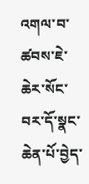འགལ་བ་ཚབས་ཇེ་ཆེར་སོང་བར་དོ་སྣང་ཆེན་པོ་བྱེད་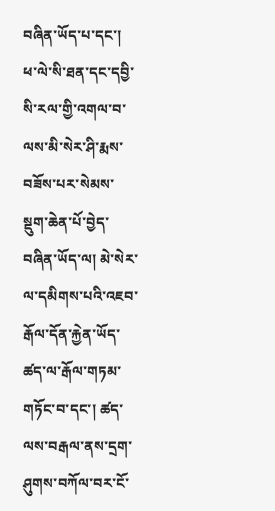བཞིན་ཡོད་པ་དང་། ཕ་ལེ་སི་ཐན་དང་དབྱི་སི་རལ་གྱི་འགལ་བ་ལས་མི་སེར་ཤི་རྨས་བཟོས་པར་སེམས་སྡུག་ཆེན་པོ་བྱེད་བཞིན་ཡོད་ལ། མེ་སེར་ལ་དམིགས་པའི་འཇབ་རྒོལ་དོན་རྐྱེན་ཡོད་ཚད་ལ་རྒོལ་གཏམ་གཏོང་བ་དང་། ཚད་ལས་བརྒལ་ནས་དྲག་ཤུགས་བཀོལ་བར་ངོ་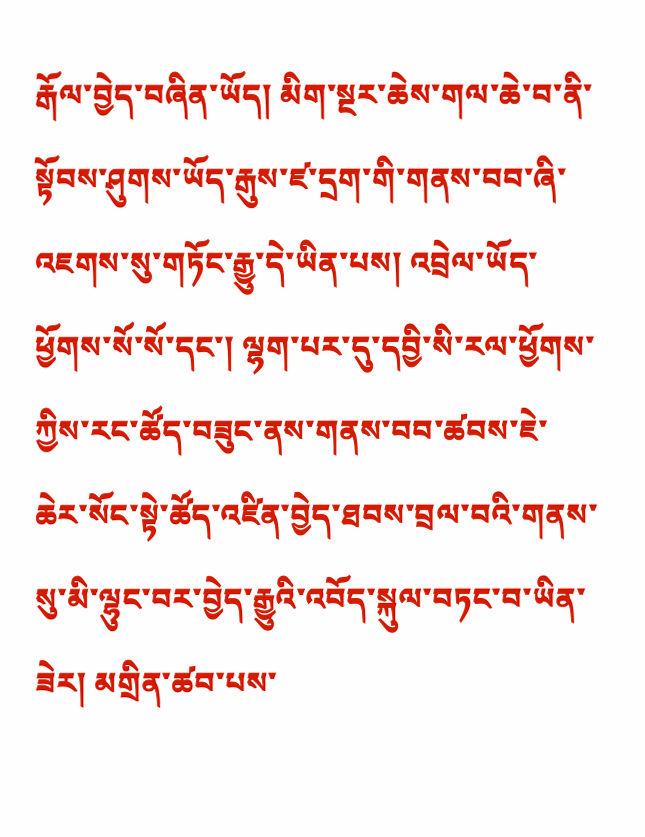རྒོལ་བྱེད་བཞིན་ཡོད། མིག་སྔར་ཆེས་གལ་ཆེ་བ་ནི་སྟོབས་ཤུགས་ཡོད་རྒུས་ཛ་དྲག་གི་གནས་བབ་ཞི་འཇགས་སུ་གཏོང་རྒྱུ་དེ་ཡིན་པས། འབྲེལ་ཡོད་ཕྱོགས་སོ་སོ་དང་། ལྷག་པར་དུ་དབྱི་སི་རལ་ཕྱོགས་ཀྱིས་རང་ཚོད་བཟུང་ནས་གནས་བབ་ཚབས་ཇེ་ཆེར་སོང་སྟེ་ཚོད་འཛིན་བྱེད་ཐབས་བྲལ་བའི་གནས་སུ་མི་ལྷུང་བར་བྱེད་རྒྱུའི་འབོད་སྐུལ་བཏང་བ་ཡིན་ཟེར། མགྲིན་ཚབ་པས་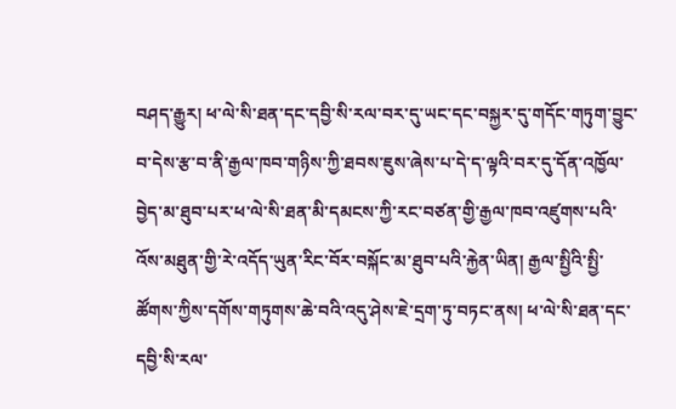བཤད་རྒྱུར། ཕ་ལེ་སི་ཐན་དང་དབྱི་སི་རལ་བར་དུ་ཡང་དང་བསྐྱར་དུ་གདོང་གཏུག་བྱུང་བ་དེས་རྩ་བ་ནི་རྒྱལ་ཁབ་གཉིས་ཀྱི་ཐབས་ཇུས་ཞེས་པ་དེ་ད་ལྟའི་བར་དུ་དོན་འཁྱོལ་བྱེད་མ་ཐུབ་པར་ཕ་ལེ་སི་ཐན་མི་དམངས་ཀྱི་རང་བཙན་གྱི་རྒྱལ་ཁབ་འཛུགས་པའི་འོས་མཐུན་གྱི་རེ་འདོད་ཡུན་རིང་བོར་བསྐོང་མ་ཐུབ་པའི་རྐྱེན་ཡིན། རྒྱལ་སྤྱིའི་སྤྱི་ཚོགས་ཀྱིས་དགོས་གཏུགས་ཆེ་བའི་འདུ་ཤེས་ཇེ་དྲག་ཏུ་བཏང་ནས། ཕ་ལེ་སི་ཐན་དང་དབྱི་སི་རལ་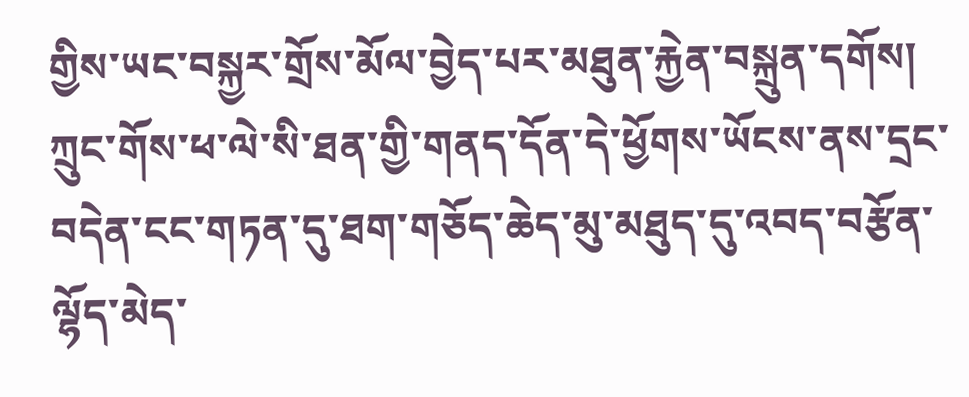གྱིས་ཡང་བསྐྱར་གྲོས་མོལ་བྱེད་པར་མཐུན་རྐྱེན་བསྐྲུན་དགོས། ཀྲུང་གོས་ཕ་ལེ་སི་ཐན་གྱི་གནད་དོན་དེ་ཕྱོགས་ཡོངས་ནས་དྲང་བདེན་ངང་གཏན་དུ་ཐག་གཅོད་ཆེད་མུ་མཐུད་དུ་འབད་བརྩོན་ལྷོད་མེད་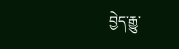བྱེད་རྒྱུ་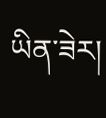ཡིན་ཟེར།